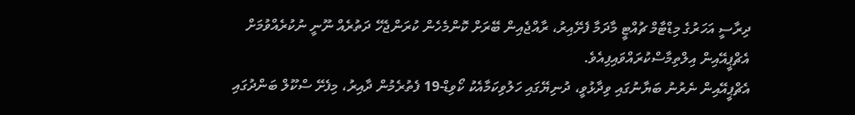ދިރާސީ އަހަރުގެ މިޑްޓާމް ޗުއްޓީ މާދަމާ ފެށޭއިރު، ރާއްޖެއިން ބޭރަށް ކޮންމެހެން ކުރަންޖެހޭ ދަތުރެއް ނޫނީ ނުކުރެއްވުމަށް އެޗްޕީއޭއިން އިލްތިމާސްކުރައްވައިފިއެވެ.
އެޗްޕީއޭއިން ނެރުނު ބަޔާނުގައި ވިދާޅުވީ، ދުނިޔޭގައި ހަލުވިކަމާއެކު ކޯވިޑް-19 ފެތުރެމުން ދާއިރު، މިފެށޭ ސްކޫލް ބަންދުގައި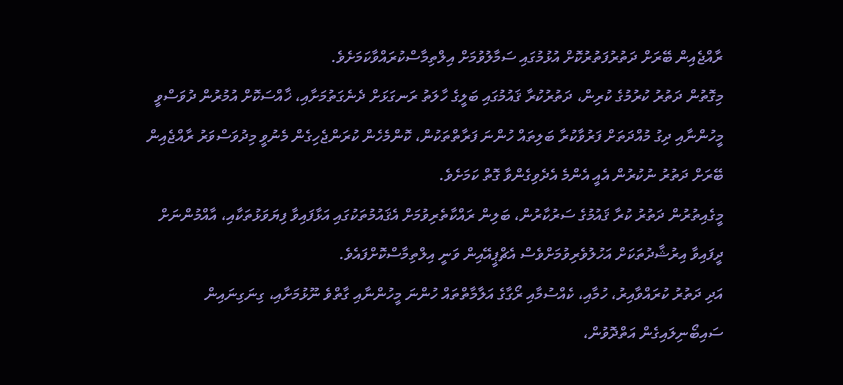ރާއްޖެއިން ބޭރަށް ދަތުރުފަތުރުކޮށް އުޅުމުގައި ސަމާލުވުމަށް އިލްތިމާސްކުރައްވާކަމަށެވެ.
މިގޮތުން ދަތުރު ކުރުމުގެ ކުރިން، ދަތުރުކުރާ ޤައުމުގައި ބަލީގެ ހާލަތު ރަނގަޅަށް ދެނެގަތުމަށާއި، ޚާއްސަކޮށް އުމުރުން ދުވަސްވީ މީހުންނާއި ދިގު މުއްދަތަށް ފަރުވާކުރާ ބަލިތައް ހުންނަ ފަރާތްތަކުން، ކޮންމެހެން ކުރަންޖެހިގެން މެނުވީ މިދުވަސްވަރު ރާއްޖެއިން ބޭރަށް ދަތުރު ނުކުރުން އެއީ އެންމެ އެދެވިގެންވާ ގޮތް ކަމަށެވެ.
މީގެއިތުރުން ދަތުރު ކުރާ ޤައުމުގެ ސަރުކާރުން، ބަލިން ރައްކާތެރިވުމަށް އެޤައުމުތަކުގައި އަޅާފައިވާ ފިޔަވަޅުތަކާއި، އާއްމުންނަށް
ދީފައިވާ އިރުޝާދުތަކަށް އަހުލުވެރިވުމަށްވެސް އެޗްޕީއޭއިން ވަނީ އިލްތިމާސްކޮށްފައެވެ.
އަދި ދަތުރު ކުރައްވާއިރު، ހުމާއި، ކެއްސުމާއި ރޯގާގެ އަލާމާތްތައް ހުންނަ މީހުންނާއި ގާތްވެ ނޫޅުމަށާއި، ގިނަގިނައިން ސައިބޯނިލައިގެން އަތްދޮވުން،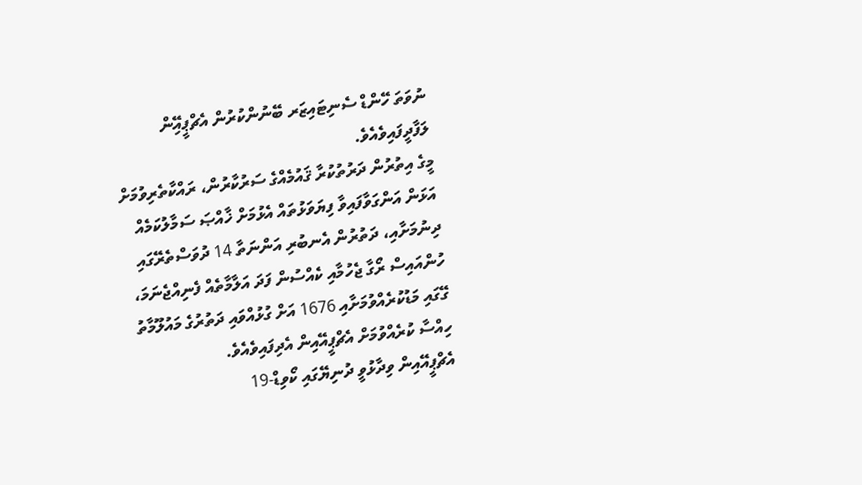ނުވަތަ ހޭންޑް ސެނިޓައިޒަރ ބޭނުންކުރުން އެޗްޕީއޭިން ލަފާދީފައިވެއެވެ.
މީގެ އިތުރުން ދަރުތުކުރާ ޤައުމެއްގެ ސަރުކާރުން، ރައްކާތެރިވުމަށް އަޅަން އަންގަވާފައިވާ ފިޔަވަޅުތައް އެޅުމަށް ޚާއްޞަ ސަމާލުކަމެއް
ދިނުމަށާއި، ދަތުރުން އެނބުރި އަންނަތާ 14 ދުވަސްތެރޭގައި ހުންއައިސް ރޯގާ ޖެހުމާއި ކެއްސުން ފަދަ އަލާމާތެއް ފެނިއްޖެނަމަ،
ގޭގައި މަޑުކުރެއްވުމަށާއި 1676 އަށް ގުޅުއްވައި ދަތުރުގެ މައުލޫމާތު ހިއްސާ ކުރެއްވުމަށް އެޗްޕީއޭއިން އެދިފައިވެއެވެ.
އެޗްޕީއޭއިން ވިދާޅުވީ ދުނިޔޭގައި ކޯވިޑް-19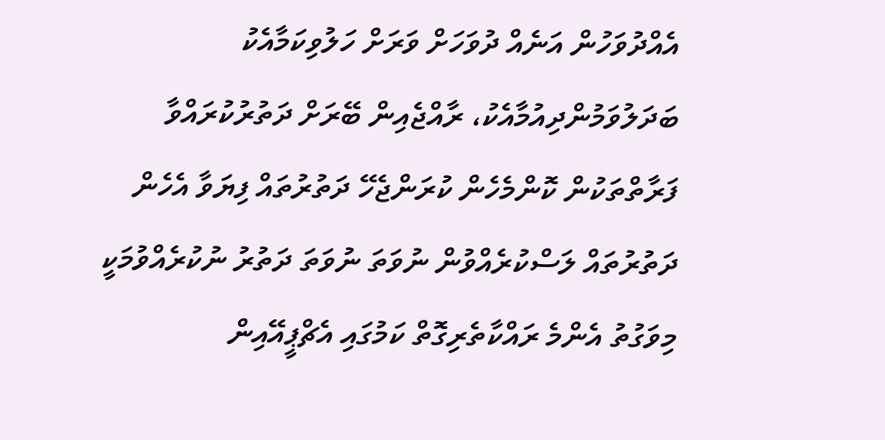އެއްދުވަހުން އަނެއް ދުވަހަށް ވަރަށް ހަލުވިކަމާއެކު ބަދަލުވަމުންދިއުމާއެކު، ރާއްޖެއިން ބޭރަށް ދަތުރުކުރައްވާ ފަރާތްތަކުން ކޮންމެހެން ކުރަންޖެހޭ ދަތުރުތައް ފިޔަވާ އެހެން ދަތުރުތައް ލަސްކުރެއްވުން ނުވަތަ ނުވަތަ ދަތުރު ނުކުރެއްވުމަކީ މިވަގުތު އެންމެ ރައްކާތެރިގޮތް ކަމުގައި އެޗްޕީއޭއިން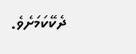ދެކޭކަމަށެވެ.